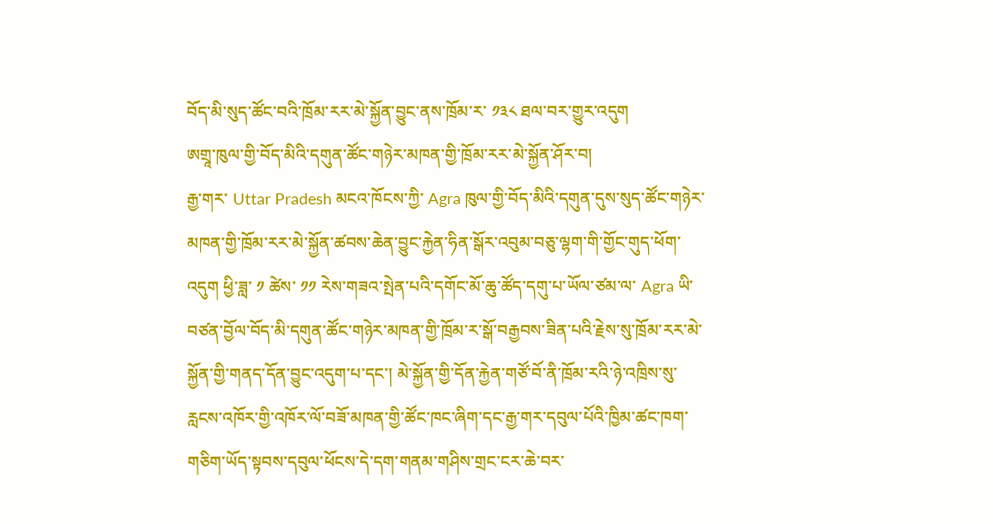བོད་མི་སུད་ཚོང་བའི་ཁྲོམ་རར་མེ་སྐྱོན་བྱུང་ནས་ཁྲོམ་ར་ ༡༣༨ ཐལ་བར་གྱུར་འདུག
ཨགྲཱ་ཁུལ་གྱི་བོད་མིའི་དགུན་ཚོང་གཉེར་མཁན་གྱི་ཁྲོམ་རར་མེ་སྐྱོན་ཤོར་བ།
རྒྱ་གར་ Uttar Pradesh མངའ་ཁོངས་ཀྱི་ Agra ཁུལ་གྱི་བོད་མིའི་དགུན་དུས་སུད་ཚོང་གཉེར་མཁན་གྱི་ཁྲོམ་རར་མེ་སྐྱོན་ཚབས་ཆེན་བྱུང་རྐྱེན་ཧིན་སྒོར་འབུམ་བཅུ་ལྷག་གི་གྱོང་གུད་ཕོག་འདུག ཕྱི་ཟླ་ ༡ ཚེས་ ༡༡ རེས་གཟའ་སྤེན་པའི་དགོང་མོ་ཆུ་ཚོད་དགུ་པ་ཡོལ་ཙམ་ལ་ Agra ཡི་བཙན་བྱོལ་བོད་མི་དགུན་ཚོང་གཉེར་མཁན་གྱི་ཁྲོམ་ར་སྒོ་བརྒྱབས་ཟིན་པའི་རྗེས་སུ་ཁྲོམ་རར་མེ་སྐྱོན་གྱི་གནད་དོན་བྱུང་འདུག་པ་དང་། མེ་སྐྱོན་གྱི་དོན་རྐྱེན་གཙོ་བོ་ནི་ཁྲོམ་རའི་ཉེ་འཁྲིས་སུ་རླངས་འཁོར་གྱི་འཁོར་ལོ་བཟོ་མཁན་གྱི་ཚོང་ཁང་ཞིག་དང་རྒྱ་གར་དབུལ་པོའི་ཁྱིམ་ཚང་ཁག་གཅིག་ཡོད་སྟབས་དབུལ་ཕོངས་དེ་དག་གནམ་གཤིས་གྲང་ངར་ཆེ་བར་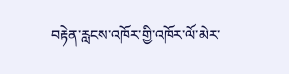བརྟེན་རླངས་འཁོར་གྱི་འཁོར་ལོ་མེར་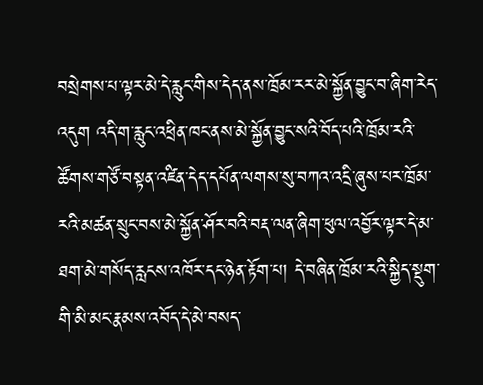བསྲེགས་པ་ལྟར་མེ་དེ་རླུང་གིས་དེད་ནས་ཁྲོམ་རར་མེ་སྐྱོན་བྱུང་བ་ཞིག་རེད་འདུག འདི་ག་རླུང་འཕྲིན་ཁང་ནས་མེ་སྐྱོན་བྱུང་སའི་བོད་པའི་ཁྲོམ་རའི་ཚོགས་གཙོ་བསྟན་འཛིན་དེད་དཔོན་ལགས་སུ་བཀའ་འདྲི་ཞུས་པར་ཁྲོམ་རའི་མཚན་སྲུང་བས་མེ་སྐྱོན་ཤོར་བའི་བརྡ་ལན་ཞིག་ཕུལ་འབྱོར་ལྟར་དེ་མ་ཐག་མེ་གསོད་རླངས་འཁོར་དང་ཉེན་རྟོག་པ། དེ་བཞིན་ཁྲོམ་རའི་སྐྱིད་སྡུག་གི་མི་མང་རྣམས་འབོད་དེ་མེ་བསད་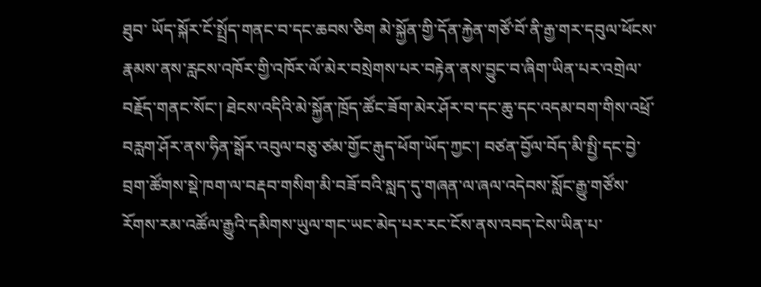ཐུབ་ ཡོད་སྐོར་ངོ་སྤྲོད་གནང་བ་དང་ཆབས་ཅིག མེ་སྐྱོན་གྱི་དོན་རྐྱེན་གཙོ་བོ་ནི་རྒྱ་གར་དབུལ་ཕོངས་རྣམས་ནས་རླངས་འཁོར་གྱི་འཁོར་ལོ་མེར་བསྲེགས་པར་བརྟེན་ནས་བྱུང་བ་ཞིག་ཡིན་པར་འགྲེལ་བརྗོད་གནང་སོང་། ཐེངས་འདིའི་མེ་སྐྱོན་ཁྲོད་ཚོང་ཟོག་མེར་ཤོར་བ་དང་ཆུ་དང་འདམ་བག་གིས་འཕྲོ་བརླག་ཤོར་ནས་ཧིན་སྒོར་འབུལ་བཅུ་ཙམ་གྱོང་རྒུད་ཕོག་ཡོད་ཀྱང་། བཙན་བྱོལ་བོད་མི་སྤྱི་དང་བྱེ་བྲག་ཚོགས་སྡེ་ཁག་ལ་བརྡབ་གསིག་མི་བཟོ་བའི་སླད་དུ་གཞན་ལ་ཞལ་འདེབས་སློང་རྒྱུ་གཙོས་རོགས་རམ་འཚོལ་རྒྱུའི་དམིགས་ཡུལ་གང་ཡང་མེད་པར་རང་ངོས་ནས་འབད་ངེས་ཡིན་པ་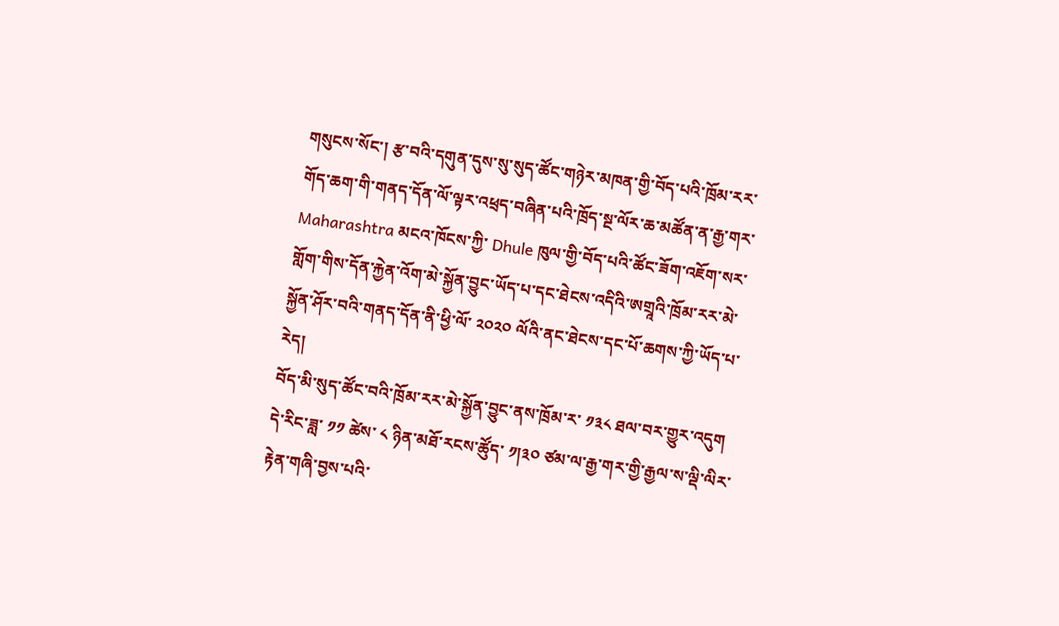གསུངས་སོང་། རྩ་བའི་དགུན་དུས་སུ་སུད་ཚོང་གཉེར་མཁན་གྱི་བོད་པའི་ཁྲོམ་རར་གོད་ཆག་གི་གནད་དོན་ལོ་ལྟར་འཕྲད་བཞིན་པའི་ཁྲོད་སྔ་ལོར་ཆ་མཚོན་ན་རྒྱ་གར་ Maharashtra མངའ་ཁོངས་ཀྱི་ Dhule ཁུལ་གྱི་བོད་པའི་ཚོང་ཟོག་འཇོག་སར་གློག་གིས་དོན་རྐྱེན་འོག་མེ་སྐྱོན་བྱུང་ཡོད་པ་དང་ཐེངས་འདིའི་ཨགྲཱའི་ཁྲོམ་རར་མེ་སྐྱོན་ཤོར་བའི་གནད་དོན་ནི་ཕྱི་ལོ་ ༢༠༢༠ ལོའི་ནང་ཐེངས་དང་པོ་ཆགས་ཀྱི་ཡོད་པ་རེད།
བོད་མི་སུད་ཚོང་བའི་ཁྲོམ་རར་མེ་སྐྱོན་བྱུང་ནས་ཁྲོམ་ར་ ༡༣༨ ཐལ་བར་གྱུར་འདུག
དེ་རིང་ཟླ་ ༡༡ ཚེས་ ༨ ཉིན་མཐོ་རངས་ཚོུད་ ༡།༣༠ ཙམ་ལ་རྒྱ་གར་གྱི་རྒྱལ་ས་ལྡི་ལིར་རྟེན་གཞི་བྱས་པའི་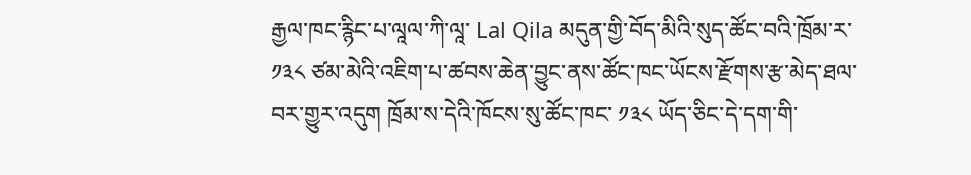རྒྱལ་ཁང་རྙིང་པ་ལཱལ་ཀི་ལཱ་ Lal Qila མདུན་གྱི་བོད་མིའི་སུད་ཚོང་བའི་ཁྲོམ་ར་ ༡༣༨ ཙམ་མེའི་འཇིག་པ་ཚབས་ཆེན་བྱུང་ནས་ཚོང་ཁང་ཡོངས་རྫོགས་རྩ་མེད་ཐལ་བར་གྱུར་འདུག ཁྲོམ་ས་དེའི་ཁོངས་སུ་ཚོང་ཁང་ ༡༣༨ ཡོད་ཅིང་དེ་དག་གི་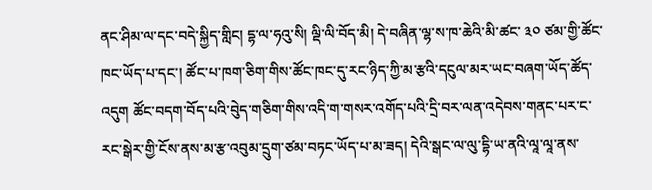ནང་ཤིམ་ལ་དང་བདེ་སྐྱིད་གླིང། དྷ་ལ་ཧའུ་སི། ལྡི་ལི་བོད་མི། དེ་བཞིན་ལྷ་ས་ཁ་ཆེའི་མི་ཚང་ ༣༠ ཙམ་གྱི་ཚོང་ཁང་ཡོད་པ་དང་། ཚོང་པ་ཁག་ཅིག་གིས་ཚོང་ཁང་དུ་རང་ཉིད་ཀྱི་མ་རྩའི་དངུལ་མར་ཡང་བཞག་ཡོད་ཚོད་འདུག ཚོང་བདག་བོད་པའི་བེུད་གཅིག་གིས་འདི་ག་གསར་འགོད་པའི་དྲི་བར་ལན་འདེབས་གནང་པར་ང་རང་སྒེར་གྱི་ངོས་ནས་མ་རྩ་འབུམ་དྲུག་ཙམ་བཏང་ཡོད་པ་མ་ཟད། དེའི་སྒང་ལ་ལུ་དྷི་ཡ་ནའི་ལཱ་ལཱ་ནས་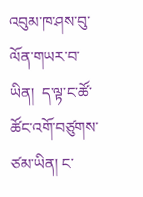འབུམ་ཁ་ཤས་བུ་ལོན་གཡར་བ་ཡིན།  ད་ལྟ་ང་ཚོ་ཚོང་འགོ་བཙུགས་ཙམ་ཡིན། ང་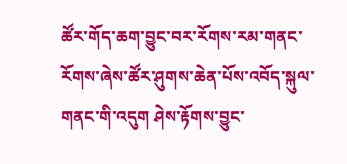ཚོར་གོད་ཆག་བྱུང་བར་རོགས་རམ་གནང་རོགས་ཞེས་ཚོར་ཤུགས་ཆེན་པོས་འབོད་སྐུལ་གནང་གི་འདུག ཤེས་རྟོགས་བྱུང་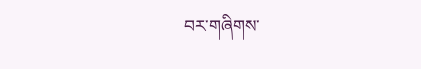བར་གཞིགས་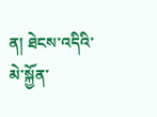ན། ཐེངས་འདིའི་མེ་སྐྱོན་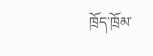ཁྲོད་ཁྲོམ་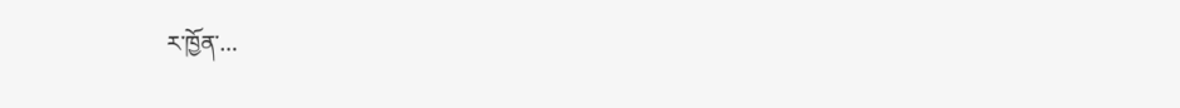ར་ཁྱོན་...